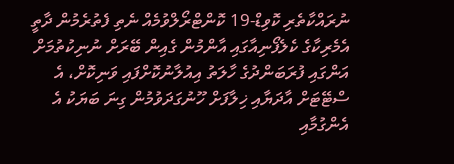ނުރައްކާތެރި ކޮވިޑް-19 ކޮންޓްރޯލްވުމެއް ނެތި ފެތުރެމުން ދާތީ އެމެރިކާގެ ކެލެފޯނިއާގައި އާންމުން ގެއިން ބޭރަށް ނުނިކުތުމަށް އަންގައި ފުރަބަންދުގެ ހާލަތު އިއުލާނުކޮށްފައި ވަނިކޮށް، އެ ސްޓޭޓަށް އާދަޔާއި ޚިލާފަށް ހޫނުގަދަވުމުން ގިނަ ބަޔަކު އެ އެންގުމާއި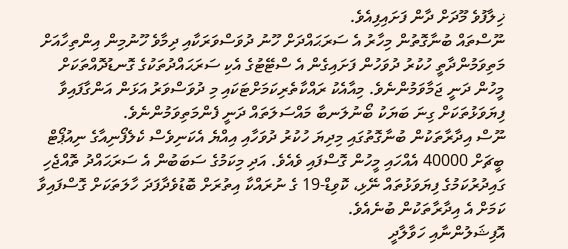ޚިލާފުވެ މޫދަށް ދާން ފަށައިފިއެވެ.
ނޫސްތައް ބުނާގޮތުން މިހާރު އެ ސަރަޙައްދަށް ހޫނު ދުވަސްވަރަކާއި ދިމާވެ ހޫނުމިން އިންތިހާއަށް މަތިވަމުންދާތީ ހުކުރު ދުވަހުން ފަށައިގެން އެ ސްޓޭޓުގެ އެކި ސަރަޙައްދުތަކުގެ ގޮނޑުދޮއްތަކަށް މީހުން ދަނީ ޖަމާވަމުންނެވެ. މިއާއެކު ރައްކާތެރިކަމަށްޓަކައި މި ދުވަސްވަރު އަޅަން އަންގާފައިވާ ފިޔަވަޅުތަކަށް ގިނަ ބަޔަކު ބޯނުލަނބާ މައްސަލަތައް ދަނީ ފެންމަތިވަމުންނެވެ.
ނޫސް އިދާރާތަކުން ބުނާގޮތުގައި މިދިޔަ ހުކުރު ދުވަހާއި އިއްޔެ އެކަނިވެސް ކެލެފޯނިއާގެ ނިއުޕޯޓް ބީޗަށް 40000 އެއްހައި މީހުން ގޮސްފައި ވެއެވެ. އަދި މިކަމުގެ ސަބަބުން އެ ސަރަޙައްދު ތޮއްޖެހި ގައިދުރުކަމުގެ ފިޔަވަޅުތައް ނޭޅި، ކޮވިޑް-19 ގެ ނުރައްކާ އިތުރަށް ބޮޑުވެދާފަދަ ހާލަތަކަށް ގޮސްފައިވާ ކަމަށް އެ އިދާރާތަކުން ބުނެއެވެ.
އޮފިޝަލުންނާއި ހަވާލާދީ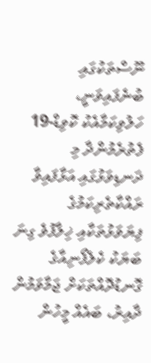ނޫސްތަކުގައި ބުނެފައިވަނީ، ހަލުވިކަމާއެކު ކޮވިޑް-19 ފެތުރެމުންދާ މި ދަނޑިވަޅުގައި އަޅާފައިވާ ރައްކާތެރިކަމުގެ ފިޔަވަޅުތަކާއި ޚިލާފުވެ ގިނަ ބަޔަކު ކެލެފޯނިއާގެ ގޮނޑުދޮއްތަކަށް ޖަމާވަމުން ދާއިރު، ބައެއް މީހުން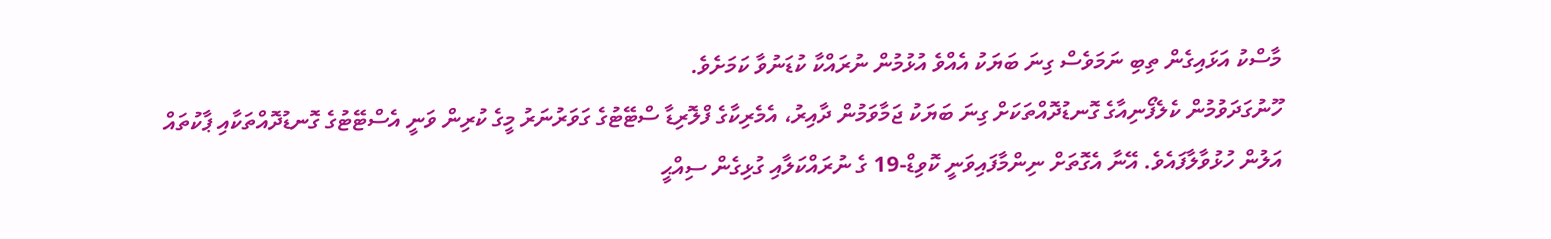މާސްކު އަޅައިގެން ތިބި ނަމަވެސް ގިނަ ބަޔަކު އެއްވެ އުޅުމުން ނުރައްކާ ކުޑަނުވާ ކަމަށެވެ.
ހޫނުގަދަވުމުން ކެލެފޯނިއާގެ ގޮނޑުދޮއްތަކަށް ގިނަ ބަޔަކު ޖަމާވަމުން ދާއިރު، އެމެރިކާގެ ފްލޮރިޑާ ސްޓޭޓުގެ ގަވަރުނަރު މީގެ ކުރިން ވަނީ އެސްޓޭޓުގެ ގޮނޑުދޮއްތަކާއި ޕާކުތައް އަލުން ހުޅުވާލާފައެވެ. އޭނާ އެގޮތަށް ނިންމާފައިވަނީ ކޮވިޑް-19 ގެ ނުރައްކަލާއި ގުޅިގެން ސިއްޙީ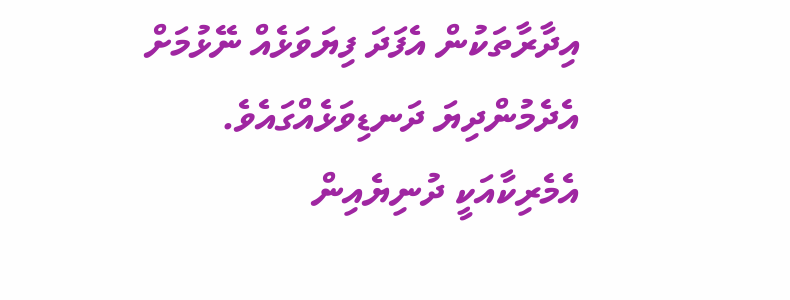އިދާރާތަކުން އެފަދަ ފިޔަވަޅެއް ނޭޅުމަށް އެދެމުންދިޔަ ދަނޑިވަޅެއްގައެވެ.
އެމެރިކާއަކީ ދުނިޔެއިން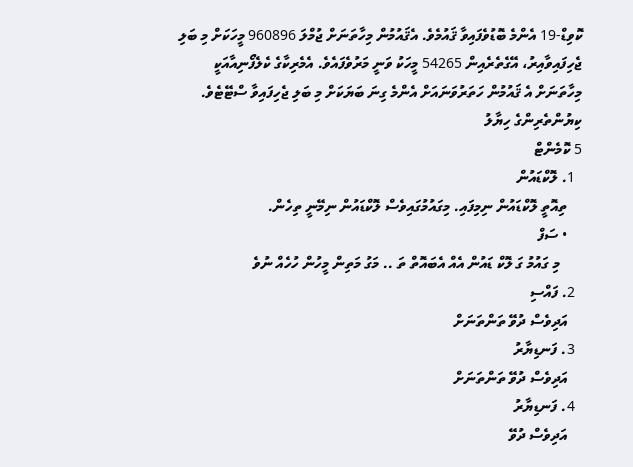ކޮވިޑް-19 އެންމެ ބޮޑުވެފައިވާ ޤައުމެވެ. އެޤައުމުން މިހާތަނަށް ޖުމްލަ 960896 މީހަކަށް މި ބަލި ޖެހިފައިވާއިރު، އޭގެތެރެއިން 54265 މީހަކު ވަނީ މަރުވެފައެވެ. އެމެރިކާގެ ކެލެފޯނިއާއަކީ މިހާތަނަށް އެ ޤައުމުން ހަތަރުވަނައަށް އެންމެ ގިނަ ބަޔަކަށް މި ބަލި ޖެހިފައިވާ ސްޓޭޓެވެ.
ކިޔުންތެރިންގެ ހިޔާލު
5 ކޮމެންޓް
  1. ލޮކްޑައުން
    ތިއޮތީ ލޮކްޑައުން ނިމިފައި. މިގައުމުގައިވެސް ލޮކްޑައުން ނިމޭނީ ތިހެން.
    • ސަފް
      މި ގައުމު ގަ ލޮކް ޑައުން އެއް އެބައޮތް ތަ .. މަގު މަތިން މީހުން ހުހެއް ނުވެ
  2. ފައްސި
    އަދިވެސް ދުވޭ ތަންތަނަށް
  3. ފަނޑިޔާރު
    އަދިވެސް ދުވޭ ތަންތަނަށް
  4. ފަނޑިޔާރު
    އަދިވެސް ދުވޭ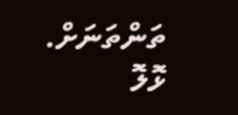ތަންތަނަށް. ޅޮލޮ